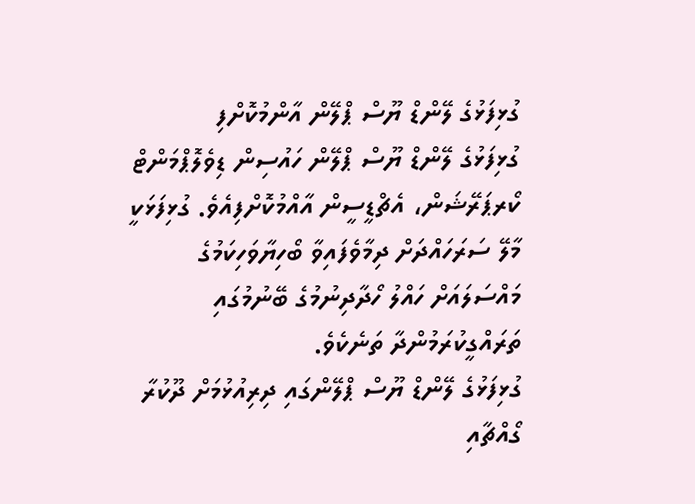ގުޅިފަޅުގެ ލޭންޑް ޔޫސް ޕްލޭން އާންމުކޮށްފި
ގުޅިފަޅުގެ ލޭންޑް ޔޫސް ޕްލޭން ހައުސިން ޑިވެލޮޕްމަންޓް ކޯރޕަރޭޝަން، އެޗްޑީސީން އާއްމުކޮށްފިއެވެ. ގުޅިފަޅަކީ މާލޭ ސަރަހައްދަށް ދިމާވެފައިވާ ބޯހިޔާވަހިކަމުގެ މައްސަލައަށް ހައްލު ހޯދާދިނުމުގެ ބޭނުމުގައި ތަރައްގީކުރަމުންދާ ތަނެކެވެ.
ގުޅިފަޅުގެ ލޭންޑް ޔޫސް ޕްލޭންގައި ދިރިއުޅުމަށް ދޫކުރާ ގޯއްޗާއި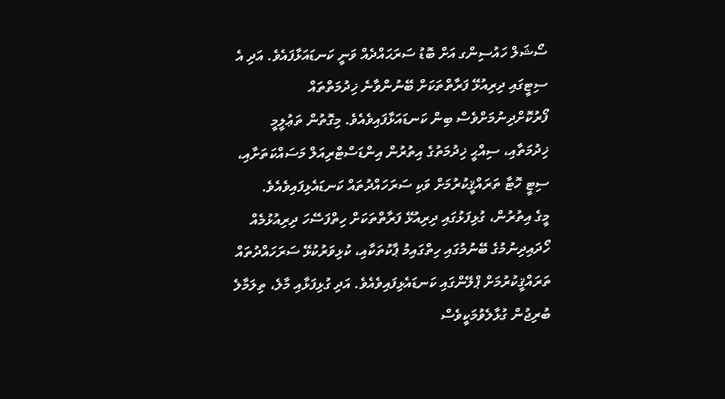ސޯޝަލް ހައުސިންގ އަށް ބޮޑު ސަރަޙައްދެއް ވަނީ ކަނޑައަޅާފައެވެ. އަދި އެ ސިޓީގައި ދިރިއުޅޭ ފަރާތްތަކަށް ބޭނުންވާނެ ޚިދުމަތްތައް ފޯރުކޮށްދިނުމަށްވެސް ބިން ކަނޑައަޅާފައިވެއެވެ. މިގޮތުން ތަޢުލީމީ ޚިދުމަތާއި، ސިއްޙީ ޚިދުމަތުގެ އިތުރުން އިންޑަސްޓްރިއަލް މަސައްކަތަށާއި، ސިޓީ ހޮޓާ ތަރައްޤީކުރުމަށް ވަކި ސަރަހައްދުތައް ކަނޑައެޅިފައިވެއެވެ.
މީގެ އިތުރުން، ގުޅިފަޅުގައި ދިރިއުޅޭ ފަރާތްތަކަށް ހިތްފަސޭހަ ދިރިއުޅުމެއް ހޯދައިދިނުމުގެ ބޭނުމުގައި ހިތްގައިމު ޕާކުތަކާއި، ކުޅިވަރުކުޅޭ ސަރަހައްދުތައް ތަރައްޤީކުރުމަށް ޕްލޭންގައި ކަނޑައެޅިފައިވެއެވެ. އަދި ގުޅިފަޅާއި މާލެ، ތިލަމާލެ ބުރިޖުން ގުޅާލެވުމަކީވެސް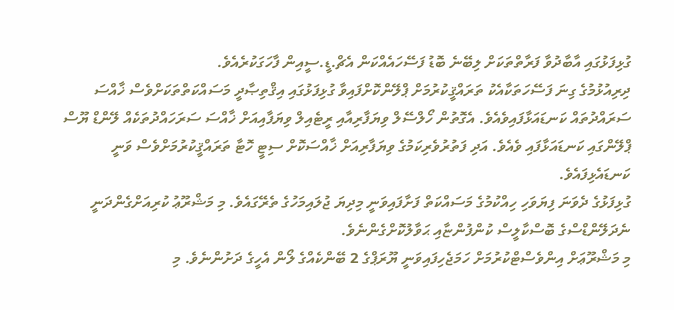ގުޅިފަޅުގައި އާބާދުވާ ފަރާތްތަކަށް ލިބޭނެ ބޮޑު ފަސޭހައެއްކަން އެޗް.ޑީ.ސީއިން ފާހަގަކުރެއެވެ.
ދިރިއުޅުމުގެ ގިނަ ފަސޭހަތަކާއެކު ތަރައްޤީކުރުމަށް ޕްލޭންކޮށްފައިވާ ގުޅިފަޅުގައި އިޤްތިޞާދީ މަސައްކަތްތަކަށްވެސް ޚާއްސަ ސަރައްދުތައް ކަނޑައަޅާފައިވެއެވެ. އެގޮތުން ހޯލްސޭލް ވިޔަފާރިއާއި ރީޓެއިލް ވިޔަފާއިއަށް ޚާއްސަ ސަރަހައްދުތަކެއް ލޭންޑް ޔޫސް ޕްލޭންގައި ކަނޑައަޅާފައި ވެއެވެ. އަދި ފަތުރުވެރިކަމުގެ ވިޔަފާރިއަށް ޚާއްސަކޮށް ސިޓީ ހޮޓާ ތަރައްޤީކުރުމަށްވެސް ވަނީ ކަނޑައެޅިފައެވެ.
ގުޅިފަޅުގެ ދެވަނަ ފިޔަވަހި ހިއްކުމުގެ މަސައްކަތް ފަށާފައިވަނީ މިދިޔަ ޖުލައިމަހުގެ ތެރޭގައެވެ. މި މަޝްރޫޢު ކުރިއަށްގެންދަނީ ނެދަލޭންޑްސްގެ ބޮސްކާލީސް ކުންފުންޏާއި ޙަވާލުކޮށްގެންނެވެ.
މި މަޝްރޫޢަށް އިންވެސްޓްކުރުމަށް ހަމަޖެހިފައިވަނީ ޔޫރަޕްގެ 2 ބޭންކެއްގެ ލޯން އެހީގެ ދަށުންނެވެ. މި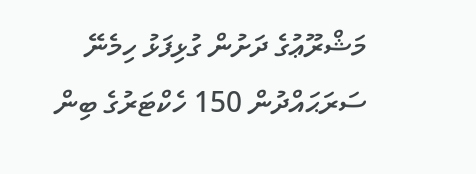މަޝްރޫޢުގެ ދަށުން ގުޅިފަޅު ހިމެނޭ ސަރަޙައްދުން 150 ހެކްޓަރުގެ ބިން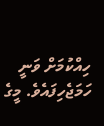ހިއްކުމަށް ވަނީ ހަމަޖެހިފައެވެ. މީގެ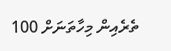ތެރެއިން މިހާތަނަށް 100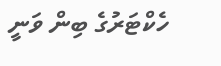ހެކްޓަރުގެ ބިން ވަނީ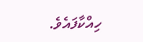ހިއްކާފައެވެ.